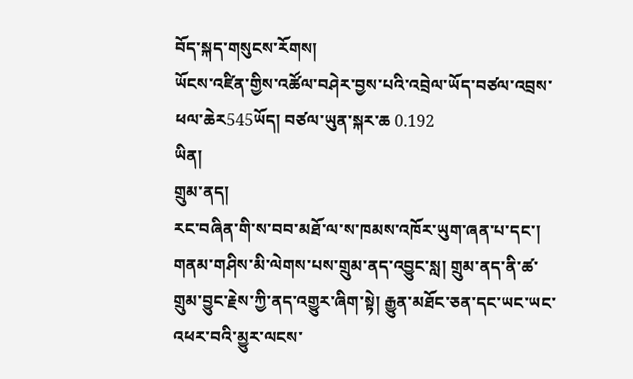བོད་སྐད་གསུངས་རོགས།
ཡོངས་འཛིན་གྱིས་འཚོལ་བཤེར་བྱས་པའི་འབྲེལ་ཡོད་བཙལ་འབྲས་ཕལ་ཆེར545ཡོད། བཙལ་ཡུན་སྐར་ཆ 0.192
ཡིན།
གྲུམ་ནད།
རང་བཞིན་གི་ས་བབ་མཐོ་ལ་ས་ཁམས་འཁོར་ཡུག་ཞན་པ་དང་། གནམ་གཤིས་མི་ལེགས་པས་གྲུམ་ནད་འབྱུང་སླ། གྲུམ་ནད་ནི་ཚ་གྲུམ་བྱུང་རྗེས་ཀྱི་ནད་འགྱུར་ཞིག་སྟེ། རྒྱུན་མཐོང་ཅན་དང་ཡང་ཡང་འཕར་བའི་མྱུར་ལངས་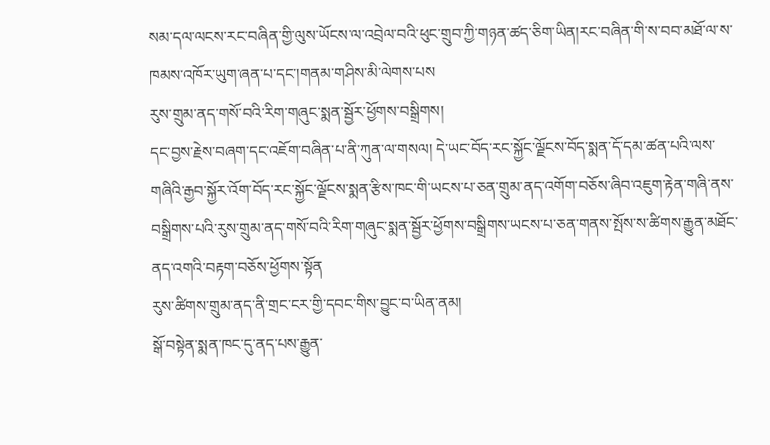སམ་དལ་ལངས་རང་བཞིན་གྱི་ལུས་ཡོངས་ལ་འབྲེལ་བའི་ཕུང་གྲུབ་ཀྱི་གཉན་ཚད་ཅིག་ཡིན།རང་བཞིན་གི་ས་བབ་མཐོ་ལ་ས་ཁམས་འཁོར་ཡུག་ཞན་པ་དང་།གནམ་གཤིས་མི་ལེགས་པས
རུས་གྲུམ་ནད་གསོ་བའི་རིག་གཞུང་སྨན་སྦྱོར་ཕྱོགས་བསྒྲིགས།
དང་བྱས་རྗེས་བཞག་དང་འཇོག་བཞིན་པ་ནི་ཀུན་ལ་གསལ། དེ་ཡང་བོད་རང་སྐྱོང་ལྗོངས་བོད་སྨན་དོ་དམ་ཚན་པའི་ལས་གཞིའི་རྒྱབ་སྐྱོར་འོག་བོད་རང་སྐྱོང་ལྗོངས་སྨན་རྩིས་ཁང་གི་ཡངས་པ་ཅན་གྲུམ་ནད་འགོག་བཅོས་ཞིབ་འཇུག་རྟེན་གཞི་ནས་བསྒྲིགས་པའི་རུས་གྲུམ་ནད་གསོ་བའི་རིག་གཞུང་སྨན་སྦྱོར་ཕྱོགས་བསྒྲིགས་ཡངས་པ་ཅན་གནས་སྤོས་ས་ཚིགས་རྒྱུན་མཐོང་ནད་འགའི་བརྟག་བཅོས་ཕྱོགས་སྟོན
རུས་ཚིགས་གྲུམ་ནད་ནི་གྲང་ངར་གྱི་དབང་གིས་བྱུང་བ་ཡིན་ནམ།
སྒོ་བསྟེན་སྨན་ཁང་དུ་ནད་པས་རྒྱུན་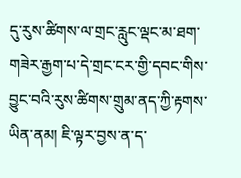དུ་རུས་ཚིགས་ལ་གྲང་རླུང་ལྡང་མ་ཐག་གཟེར་རྒྱག་པ་དེ་གྲང་ངར་གྱི་དབང་གིས་བྱུང་བའི་རུས་ཚིགས་གྲུམ་ནད་ཀྱི་རྟགས་ཡིན་ནམ། ཇི་ལྟར་བྱས་ན་ད་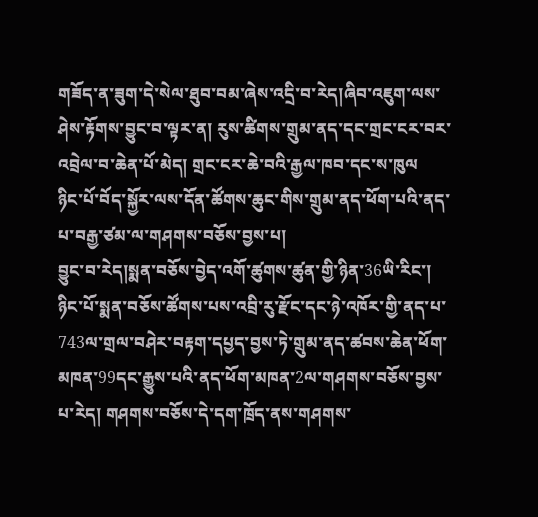གཟོད་ན་ཟུག་དེ་སེལ་ཐུབ་བམ་ཞེས་འདྲི་བ་རེད།ཞིབ་འཇུག་ལས་ཤེས་རྟོགས་བྱུང་བ་ལྟར་ན། རུས་ཚིགས་གྲུམ་ནད་དང་གྲང་ངར་བར་འབྲེལ་བ་ཆེན་པོ་མེད། གྲང་ངར་ཆེ་བའི་རྒྱལ་ཁབ་དང་ས་ཁུལ
ཉིང་པོ་བོད་སྐྱོར་ལས་དོན་ཚོགས་ཆུང་གིས་གྲུམ་ནད་ཕོག་པའི་ནད་པ་བརྒྱ་ཙམ་ལ་གཤགས་བཅོས་བྱས་པ།
བྱུང་བ་རེད།སྨན་བཅོས་བྱེད་འགོ་ཚུགས་ཚུན་གྱི་ཉིན་36ཡི་རིང་། ཉིང་པོ་སྨན་བཅོས་ཚོགས་པས་འབྲི་རུ་རྫོང་དང་ཉེ་འཁོར་གྱི་ནད་པ་743ལ་གྲལ་བཤེར་བརྟག་དཔྱད་བྱས་ཏེ་གྲུམ་ནད་ཚབས་ཆེན་ཕོག་མཁན་99དང་རྒྱུས་པའི་ནད་ཕོག་མཁན་2ལ་གཤགས་བཅོས་བྱས་པ་རེད། གཤགས་བཅོས་དེ་དག་ཁྲོད་ནས་གཤགས་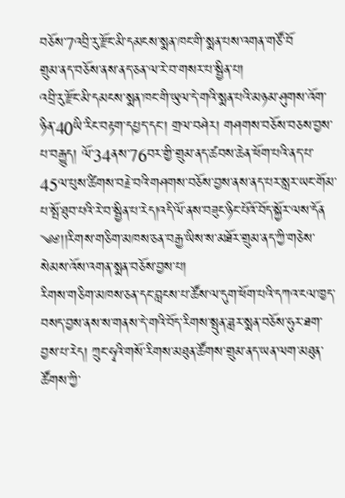བཅོས་7འབྲི་རུ་རྫོང་མི་དམངས་སྨན་ཁང་གི་སྨན་པས་འགན་གཙོ་བོ
གྲུམ་ནད་བཅོས་ནས་ནད་ཅན་ལ་རེ་བ་གསར་པ་སྦྱིན་པ།
འབྲི་རུ་རྫོང་མི་དམངས་སྨན་ཁང་གི་ཡུལ་དེ་གའི་སྨན་པའི་མཉམ་ཤུགས་འོག་ཉིན་40ཡི་རིང་བརྟག་དཔྱད་དང་། གྲལ་བཤེར། གཤགས་བཅོས་བཅས་བྱས་པ་བརྒྱུད། ལོ་34ནས་76བར་གྱི་གྲུམ་ནད་ཚབས་ཆེན་ཕོག་པའི་ནད་པ་45ལ་པུས་ཚིགས་བརྗེ་བའི་གཤགས་བཅོས་བྱས་ནས་ནད་པར་སླར་ཡང་གོམ་པ་སྤོ་ཐུབ་པའི་རེ་བ་སྦྱིན་པ་རེད།འདི་ལོ་ནས་བཟུང་ཉིང་པོའོ་བོད་སྐྱོར་ལས་དོན
༄༅།།རིགས་གཅིག་མཁས་ཅན་བརྒྱ་ཡིས་ས་མཐོར་གྲུམ་ནད་ཀྱི་གཅེས་སེམས་འོས་འགན་སྨན་བཅོས་བྱས་པ།
རིགས་གཅིག་མཁས་ཅན་དང་བླངས་པ་ཚོས་ལ་དུག་ཕོག་པའི་དཀའ་ངལ་ཁྱད་བསད་བྱས་ནས་ས་གནས་དེ་གའི་བོད་རིགས་སྤུན་ཟླར་སྨན་བཅོས་ཧུར་ཐག་བྱས་པ་རེད། ཀྲུང་ཧྭའི་གསོ་རིགས་མཐུན་ཚོགས་གྲུམ་ནད་ཡན་ལག་མཐུན་ཚོགས་ཀྱི་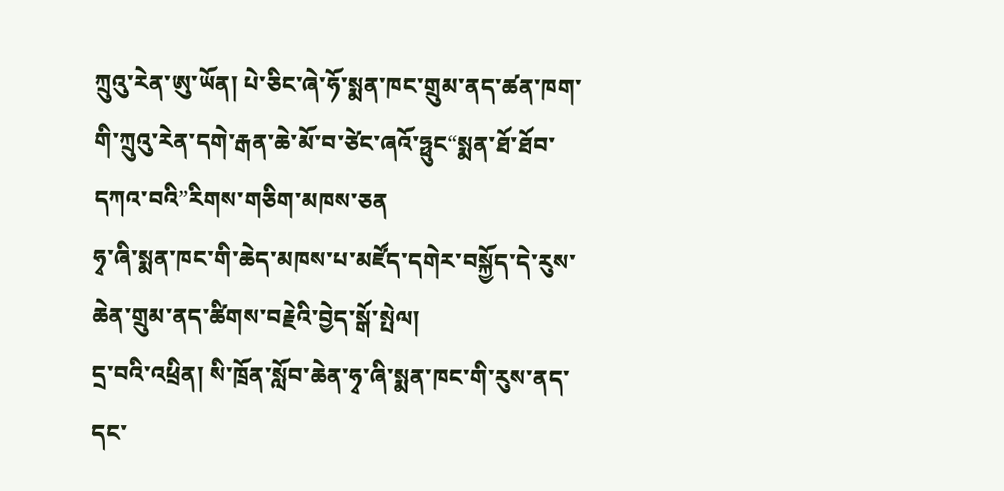ཀྲུའུ་རེན་ཨུ་ཡོན། པེ་ཅིང་ཞེ་ཧོ་སྨན་ཁང་གྲུམ་ནད་ཚན་ཁག་གི་ཀྲུའུ་རེན་དགེ་རྒན་ཆེ་མོ་བ་ཙེང་ཞའོ་ཧྥུང“སྨན་ཐོ་ཐོབ་དཀའ་བའི”རིགས་གཅིག་མཁས་ཅན
ཧྭ་ཞི་སྨན་ཁང་གི་ཆེད་མཁས་པ་མཛོད་དགེར་བསྐྱོད་དེ་རུས་ཆེན་གྲུམ་ནད་ཚིགས་བརྗེའི་བྱེད་སྒོ་སྤེལ།
དྲ་བའི་འཕྲིན། སི་ཁྲོན་སློབ་ཆེན་ཧྭ་ཞི་སྨན་ཁང་གི་རུས་ནད་དང་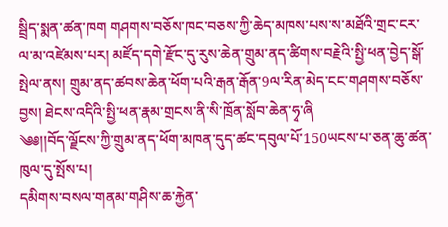སྦྲིད་སྨན་ཚན་ཁག གཤགས་བཅོས་ཁང་བཅས་ཀྱི་ཆེད་མཁས་པས་ས་མཐོའི་གྲང་ངར་ལ་མ་འཛེམས་པར། མཛོད་དགེ་རྫོང་དུ་རུས་ཆེན་གྲུམ་ནད་ཚིགས་བརྗེའི་སྤྱི་ཕན་བྱེད་སྒོ་སྤེལ་ནས། གྲུམ་ནད་ཚབས་ཆེན་ཕོག་པའི་རྒན་རྒོན་9ལ་རིན་མེད་ངང་གཤགས་བཅོས་བྱས། ཐེངས་འདིའི་སྤྱི་ཕན་རྣམ་གྲངས་ནི་སི་ཁྲོན་སློབ་ཆེན་ཧྭ་ཞི
༄༅།།བོད་ལྗོངས་ཀྱི་གྲུམ་ནད་ཕོག་མཁན་དུད་ཚང་དབུལ་པོ་150ཡངས་པ་ཅན་ཆུ་ཚན་ཁུལ་དུ་སྤོས་པ།
དམིགས་བསལ་གནམ་གཤིས་ཆ་རྐྱེན་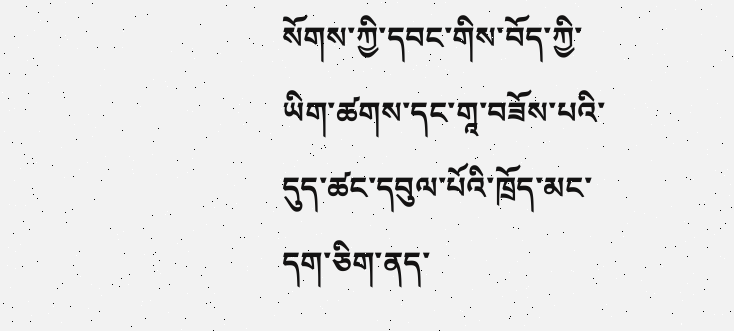སོགས་ཀྱི་དབང་གིས་བོད་ཀྱི་ཡིག་ཚགས་དང་གཱ་བཟོས་པའི་དུད་ཚང་དབུལ་པོའི་ཁྲོད་མང་དག་ཅིག་ནད་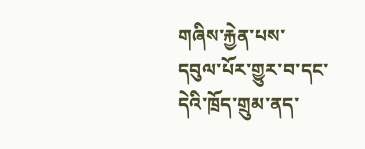གཞིས་རྐྱེན་པས་དབུལ་པོར་གྱུར་བ་དང་དེའི་ཁྲོད་གྲུམ་ནད་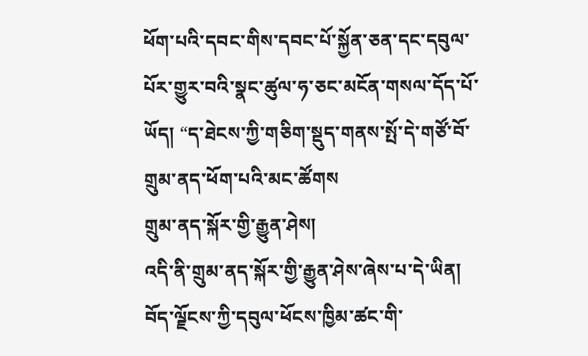ཕོག་པའི་དབང་གིས་དབང་པོ་སྐྱོན་ཅན་དང་དབུལ་པོར་གྱུར་བའི་སྣང་ཚུལ་ཧ་ཅང་མངོན་གསལ་དོད་པོ་ཡོད། “ད་ཐེངས་ཀྱི་གཅིག་སྡུད་གནས་སྤོ་དེ་གཙོ་བོ་གྲུམ་ནད་ཕོག་པའི་མང་ཚོགས
གྲུམ་ནད་སྐོར་གྱི་རྒྱུན་ཤེས།
འདི་ནི་གྲུམ་ནད་སྐོར་གྱི་རྒྱུན་ཤེས་ཞེས་པ་དེ་ཡིན།
བོད་ལྗོངས་ཀྱི་དབུལ་ཕོངས་ཁྱིམ་ཚང་གི་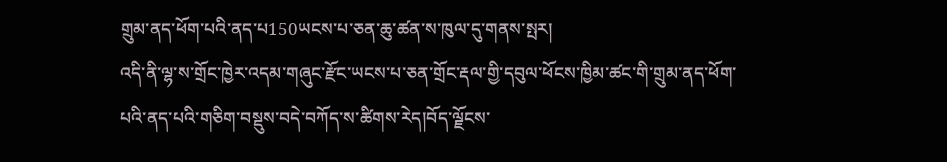གྲུམ་ནད་ཕོག་པའི་ནད་པ150ཡངས་པ་ཅན་ཆུ་ཚན་ས་ཁུལ་དུ་གནས་སྤར།
འདི་ནི་ལྷ་ས་གྲོང་ཁྱེར་འདམ་གཞུང་རྫོང་ཡངས་པ་ཅན་གྲོང་རྡལ་གྱི་དབུལ་ཕོངས་ཁྱིམ་ཚང་གི་གྲུམ་ནད་ཕོག་པའི་ནད་པའི་གཅིག་བསྡུས་བདེ་བཀོད་ས་ཚིགས་རེད།བོད་ལྗོངས་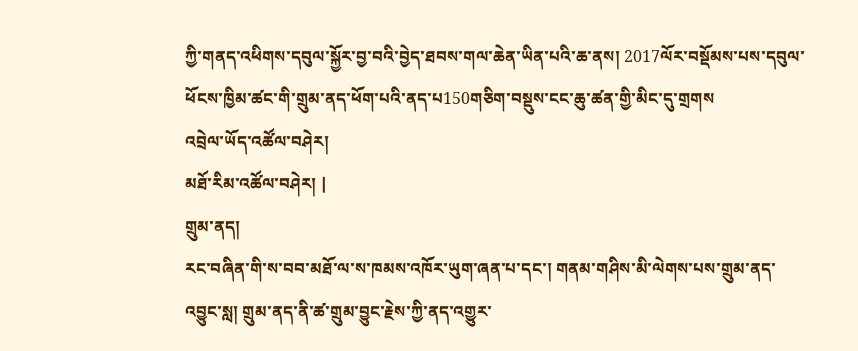ཀྱི་གནད་འཕིགས་དབུལ་སྐྱོར་བྱ་བའི་བྱེད་ཐབས་གལ་ཆེན་ཡིན་པའི་ཆ་ནས། 2017ལོར་བསྡོམས་པས་དབུལ་ཕོངས་ཁྱིམ་ཚང་གི་གྲུམ་ནད་ཕོག་པའི་ནད་པ150གཅིག་བསྡུས་ངང་ཆུ་ཚན་གྱི་མིང་དུ་གྲགས
འབྲེལ་ཡོད་འཚོལ་བཤེར།
མཐོ་རིམ་འཚོལ་བཤེར། |
གྲུམ་ནད།
རང་བཞིན་གི་ས་བབ་མཐོ་ལ་ས་ཁམས་འཁོར་ཡུག་ཞན་པ་དང་། གནམ་གཤིས་མི་ལེགས་པས་གྲུམ་ནད་འབྱུང་སླ། གྲུམ་ནད་ནི་ཚ་གྲུམ་བྱུང་རྗེས་ཀྱི་ནད་འགྱུར་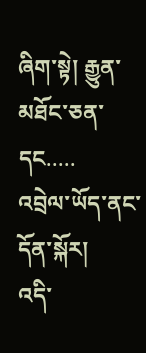ཞིག་སྟེ། རྒྱུན་མཐོང་ཅན་དང.....
འབྲེལ་ཡོད་ནང་དོན་སྐོར།
འདི་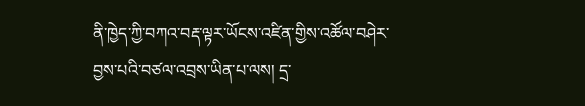ནི་ཁྱེད་ཀྱི་བཀའ་བརྡ་ལྟར་ཡོངས་འཛིན་གྱིས་འཚོལ་བཤེར་བྱས་པའི་བཙལ་འབྲས་ཡིན་པ་ལས། དྲ་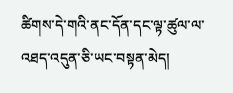ཚིགས་དེ་གའི་ནང་དོན་དང་ལྟ་ཚུལ་ལ་འཐད་འདུན་ཅི་ཡང་བསྟན་མེད།